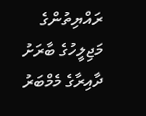ރައްޔިތުންގެ މަޖިލީހުގެ ބާރަށު ދާއިރާގެ މެމްބަރު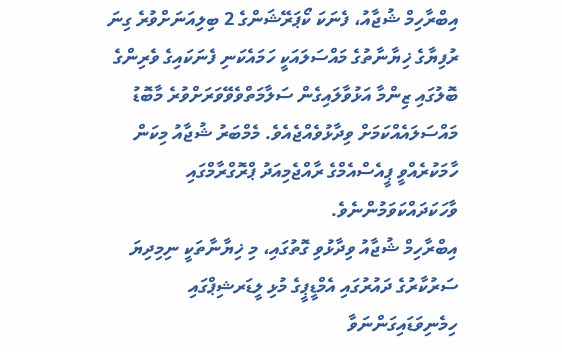އިބްރާހިމް ޝުޖާއު، ފެނަކަ ކޯޕަރޭޝަންގެ 2 ބިލިއަނަށްވުރެ ގިނަ ރުފިޔާގެ ޚިޔާނާތުގެ މައްސަލައަކީ ހަމައެކަނި ފެނަކައިގެ ވެރިންގެ ބޮލުގައި ޒިންމާ އަޅުވާލައިގެން ސަލާމަތްވެވޭވަރަށްވުރެ މާބޮޑު މައްސަލައެއްކަމަށް ވިދާޅުވެއްޖެއެވެ. މެމްބަރު ޝުޖާއު މިކަން ހާމަކުރެއްވީ ޕީއެސްއެމްގެ ރާއްޖެމިއަދު ޕްރޮގްރާމްގައި ވާހަކަދައްކަވަމުންނެވެ.
އިބްރާހިމް ޝުޖާއު ވިދާޅުވި ގޮތުގައި، މި ޚިޔާނާތަކީ ނިމިދިޔަ ސަރުކާރުގެ ދައުރުގައި އެމްޑީޕީގެ މުޅި ލީޑަރޝިޕްގައި ހިމެނިވަޑައިގަންނަވާ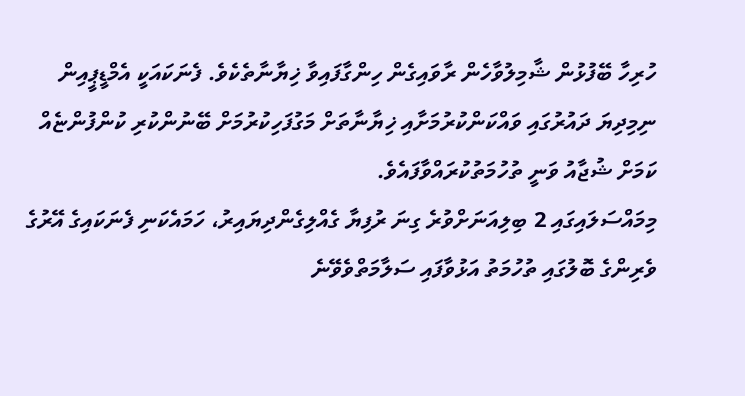ހުރިހާ ބޭފުޅުން ޝާމިލުވާހެން ރާވައިގެން ހިންގާފައިވާ ޚިޔާނާތެކެވެ. ފެނަކައަކީ އެމްޑީޕީއިން ނިމިދިޔަ ދައުރުގައި ވައްކަންކުރުމަށާއި ޚިޔާނާތަށް މަގުފަހިކުރުމަށް ބޭނުންކުރި ކުންފުންޏެއް ކަމަށް ޝުޖާއު ވަނީ ތުހުމަތުކުރައްވާފައެވެ.
މިމައްސަލައިގައި 2 ބިލިއަނަށްވުރެ ގިނަ ރުފިޔާ ގެއްލިގެންދިޔައިރު، ހަމައެކަނި ފެނަކައިގެ އޭރުގެ ވެރިންގެ ބޮލުގައި ތުހުމަތު އަޅުވާފައި ސަލާމަތްވެވޭނެ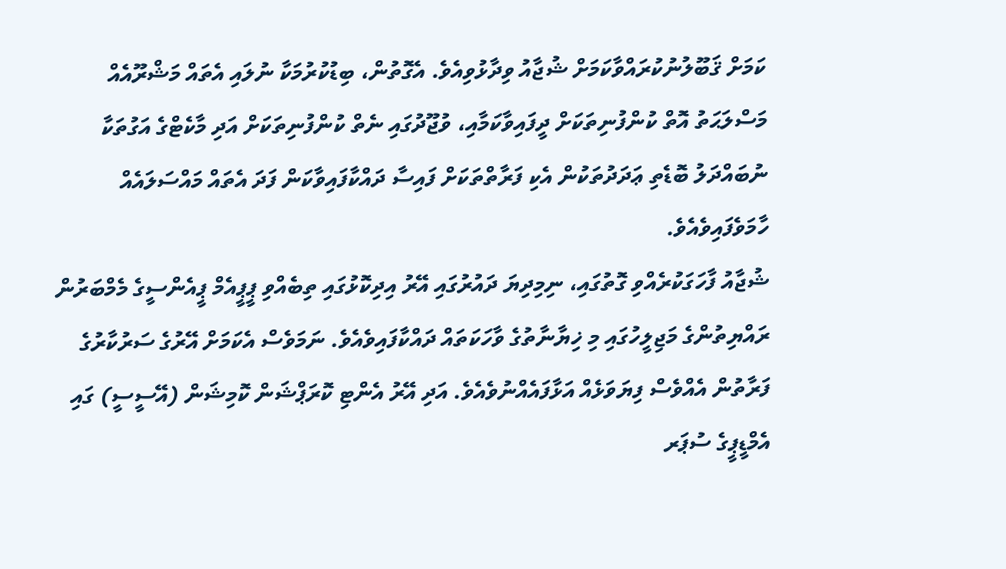ކަމަށް ޤަބޫލުނުކުރައްވާކަމަށް ޝުޖާއު ވިދާޅުވިއެވެ. އެގޮތުން، ބިޑުކުރުމަކާ ނުލައި އެތައް މަޝްރޫއެއް މަސްލަޙަތު އޮތް ކުންފުނިތަކަށް ދީފައިވާކަމާއި، ވުޖޫދުގައި ނެތް ކުންފުނިތަކަށް އަދި މާކެޓްގެ އަގުތަކާ ނުބައްދަލު ބޮޑެތި ޢަދަދުތަކުން އެކި ފަރާތްތަކަށް ފައިސާ ދައްކާފައިވާކަން ފަދަ އެތައް މައްސަލައެއް ހާމަވެފައިވެއެވެ.
ޝުޖާއު ފާހަގަކުރެއްވި ގޮތުގައި، ނިމިދިޔަ ދައުރުގައި އޭރު އިދިކޮޅުގައި ތިބެއްވި ޕީޕީއެމް ޕީއެންސީގެ މެމްބަރުން ރައްޔިތުންގެ މަޖިލީހުގައި މި ޚިޔާނާތުގެ ވާހަކަތައް ދައްކާފައިވެއެވެ. ނަމަވެސް އެކަމަށް އޭރުގެ ސަރުކާރުގެ ފަރާތުން އެއްވެސް ފިޔަވަޅެއް އަޅާފައެއްނުވެއެވެ. އަދި އޭރު އެންޓި ކޮރަޕްޝަން ކޮމިޝަން (އޭސީސީ) ގައި އެމްޑީޕީގެ ސުޕަރ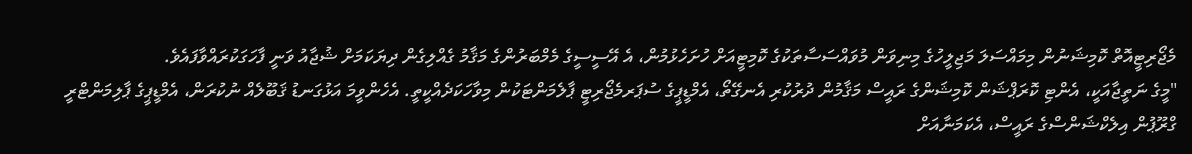މެޖޯރިޓީއޮތް ކޮމިޝަނުން މިމައްސަލަ މަޖިލީހުގެ މިނިވަން މުވައްސަސާތަކުގެ ކޮމިޓީއަށް ހުށަހެޅުމުން، އެ އޭސީސީގެ މެމްބަރުންގެ މަޤާމު ގެއްލިގެން ދިޔަކަމަށް ޝުޖާއު ވަނީ ފާހަގަކުރައްވާފައެވެ.
"މީގެ ނަތީޖާއަކީ، އެންޓި ކޮރަޕްޝަން ކޮމިޝަންގެ ރައީސް މަޤާމުން ދުރުކުރި އެނގޭތޯ، އެމްޑީޕީގެ ސުޕަރމެޖޯރިޓީ ޕާލެމަންޓަކުން މިވާހަކަދެއްކީތީ. އެހެންވީމަ އަޅުގަނޑު ޤަބޫލެއް ނުކުރަން، އެމްޑީޕީގެ ޕާލިމަންޓްރީ ގްރޫޕުން އިލެކްޝަންސްގެ ރައީސް، އެކަމަނާއަށް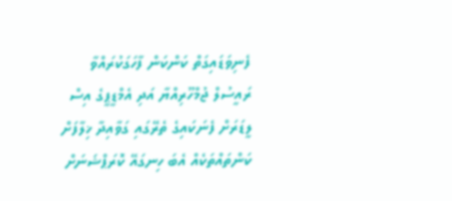ފެނިވަޑައިގަތް ކަންކަން ފާހަގަކުރައްވާ ރައީސުލް ޖުމްހޫރިއްޔާ އަދި އެމްޑީޕީގެ އިސް ލީޑަރަށް ފެނަކައިގެ ތެރޭގައި ގަވާއިދާ ޚިލާފަށް ކަންތައްތަކެއް އެބަ ހިނގައޭ ކޮރަޕްޝަނަށް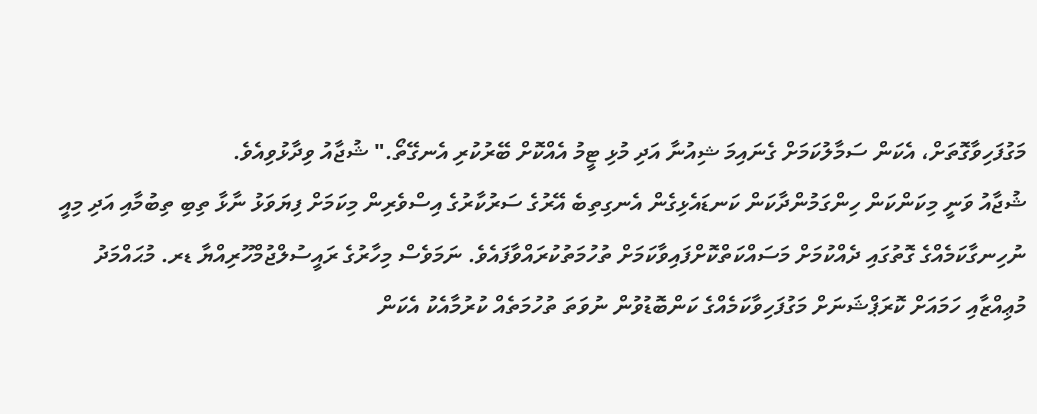މަގުފަހިވާގޮތަށް، އެކަން ސަމާލުކަމަށް ގެނައިމަ ޝިއުނާ އަދި މުޅި ޓީމު އެއްކޮށް ބޭރުކުރި އެނގޭތޯ." ޝުޖާއު ވިދާޅުވިއެވެ.
ޝުޖާއު ވަނީ މިކަންކަން ހިންގަމުންދާކަން ކަނޑައެޅިގެން އެނގިތިބެ އޭރުގެ ސަރުކާރުގެ އިސްވެރިން މިކަމަށް ފިޔަވަޅު ނާޅާ ތިބި ތިބުމާއި އަދި މިއީ ނުހިނގާކަމެއްގެ ގޮތުގައި ދެއްކުމަށް މަސައްކަތްކޮށްފައިވާކަމަށް ތުހުމަތުކުރައްވާފައެވެ. ނަމަވެސް މިހާރުގެ ރައީސުލްޖުމްހޫރިއްޔާ ޑރ. މުޙައްމަދު މުޢިއްޒާއި ހަމައަށް ކޮރަޕްޝަނަށް މަގުފަހިވާކަމެއްގެ ކަންބޮޑުވުން ނުވަތަ ތުހުމަތެއް ކުރުމާއެކު އެކަން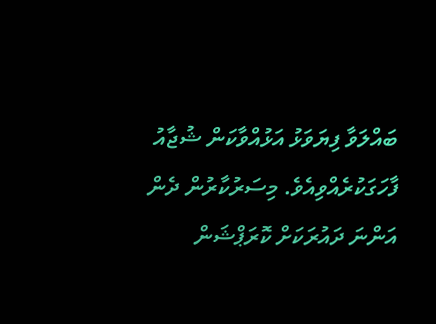ބައްލަވާ ފިޔަވަޅު އަޅުއްވާކަން ޝުޖާއު ފާހަގަކުރެއްވިއެވެ. މިސަރުކާރުން ދެން އަންނަ ދައުރަކަށް ކޮރަޕްޝަން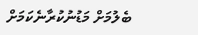ބެލުމަށް މަޑުނުކުރާނެކަމަށް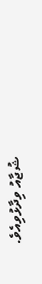ޝުޖާއު ވިދާޅުވިއެވެ.